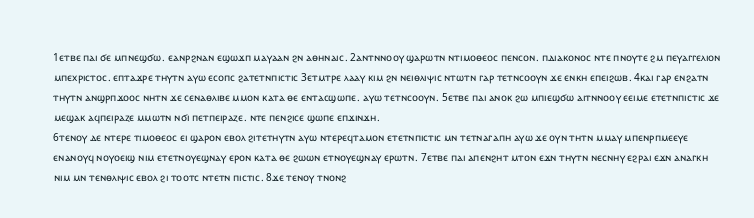1ⲉⲧⲃⲉ ⲡⲁⲓ ϭⲉ ⲙⲡⲛⲉϣϭⲱ. ⲉⲁⲛⲣϩⲛⲁⲛ ⲉϣⲱϫⲡ ⲙⲁⲩⲁⲁⲛ ϩⲛ ⲁⲑⲏⲛⲁⲓⲥ. 2ⲁⲛⲧⲛⲛⲟⲟⲩ ϣⲁⲣⲱⲧⲛ ⲛⲧⲓⲙⲟⲑⲉⲟⲥ ⲡⲉⲛⲥⲟⲛ. ⲡⲇⲓⲁⲕⲟⲛⲟⲥ ⲛⲧⲉ ⲡⲛⲟⲩⲧⲉ ϩⲙ ⲡⲉⲩⲁⲅⲅⲉⲗⲓⲟⲛ ⲙⲡⲉⲭⲣⲓⲥⲧⲟⲥ. ⲉⲡⲧⲁϫⲣⲉ ⲧⲏⲩⲧⲛ ⲁⲩⲱ ⲉⲥⲟⲡⲥ ϩⲁⲧⲉⲧⲛⲡⲓⲥⲧⲓⲥ 3ⲉⲧⲙⲧⲣⲉ ⲗⲁⲁⲩ ⲕⲓⲙ ϩⲛ ⲛⲉⲓⲑⲗⲓⲯⲓⲥ ⲛⲧⲱⲧⲛ ⲅⲁⲣ ⲧⲉⲧⲛⲥⲟⲟⲩⲛ ϫⲉ ⲉⲛⲕⲏ ⲉⲡⲉⲓϩⲱⲃ. 4ⲕⲁⲓ ⲅⲁⲣ ⲉⲛϩⲁⲧⲛ ⲧⲏⲩⲧⲛ ⲁⲛϣⲣⲡϫⲟⲟⲥ ⲛⲏⲧⲛ ϫⲉ ⲥⲉⲛⲁⲑⲗⲓⲃⲉ ⲙⲙⲟⲛ ⲕⲁⲧⲁ ⲑⲉ ⲉⲛⲧⲁⲥϣⲱⲡⲉ. ⲁⲩⲱ ⲧⲉⲧⲛⲥⲟⲟⲩⲛ. 5ⲉⲧⲃⲉ ⲡⲁⲓ ⲁⲛⲟⲕ ϩⲱ ⲙⲡⲓⲉϣϭⲱ ⲁⲓⲧⲛⲛⲟⲟⲩ ⲉⲉⲓⲙⲉ ⲉⲧⲉⲧⲛⲡⲓⲥⲧⲓⲥ ϫⲉ ⲙⲉϣⲁⲕ ⲁϥⲡⲉⲓⲣⲁⲍⲉ ⲙⲙⲱⲧⲛ ⲛϭⲓ ⲡⲉⲧⲡⲉⲓⲣⲁⲍⲉ. ⲛⲧⲉ ⲡⲉⲛϩⲓⲥⲉ ϣⲱⲡⲉ ⲉⲡϫⲓⲛϫⲏ.
6ⲧⲉⲛⲟⲩ ⲇⲉ ⲛⲧⲉⲣⲉ ⲧⲓⲙⲟⲑⲉⲟⲥ ⲉⲓ ϣⲁⲣⲟⲛ ⲉⲃⲟⲗ ϩⲓⲧⲉⲧⲏⲩⲧⲛ ⲁⲩⲱ ⲛⲧⲉⲣⲉϥⲧⲁⲙⲟⲛ ⲉⲧⲉⲧⲛⲡⲓⲥⲧⲓⲥ ⲙⲛ ⲧⲉⲧⲛⲁⲅⲁⲡⲏ ⲁⲩⲱ ϫⲉ ⲟⲩⲛ ⲧⲏⲧⲛ ⲙⲙⲁⲩ ⲙⲡⲉⲛⲣⲡⲙⲉⲉⲩⲉ ⲉⲛⲁⲛⲟⲩϥ ⲛⲟⲩⲟⲉⲓϣ ⲛⲓⲙ ⲉⲧⲉⲧⲛⲟⲩⲉϣⲛⲁⲩ ⲉⲣⲟⲛ ⲕⲁⲧⲁ ⲑⲉ ϩⲱⲱⲛ ⲉⲧⲛⲟⲩⲉϣⲛⲁⲩ ⲉⲣⲱⲧⲛ. 7ⲉⲧⲃⲉ ⲡⲁⲓ ⲁⲡⲉⲛϩⲏⲧ ⲙⲧⲟⲛ ⲉϫⲛ ⲧⲏⲩⲧⲛ ⲛⲉⲥⲛⲏⲩ ⲉϩⲣⲁⲓ ⲉϫⲛ ⲁⲛⲁⲅⲕⲏ ⲛⲓⲙ ⲙⲛ ⲧⲉⲛⲑⲗⲓⲯⲓⲥ ⲉⲃⲟⲗ ϩⲓ ⲧⲟⲟⲧⲥ ⲛⲧⲉⲧⲛ ⲡⲓⲥⲧⲓⲥ. 8ϫⲉ ⲧⲉⲛⲟⲩ ⲧⲛⲟⲛϩ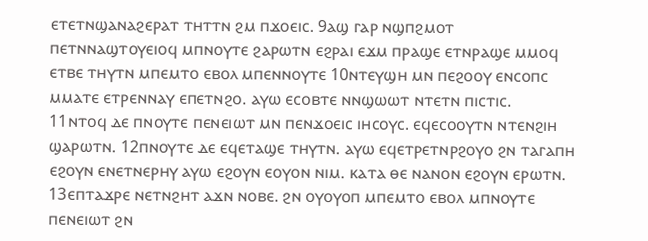ⲉⲧⲉⲧⲛϣⲁⲛⲁϩⲉⲣⲁⲧ ⲧⲏⲧⲧⲛ ϩⲙ ⲡϫⲟⲉⲓⲥ. 9ⲁϣ ⲅⲁⲣ ⲛϣⲡϩⲙⲟⲧ ⲡⲉⲧⲛⲛⲁϣⲧⲟⲩⲉⲓⲟϥ ⲙⲡⲛⲟⲩⲧⲉ ϩⲁⲣⲱⲧⲛ ⲉϩⲣⲁⲓ ⲉϫⲙ ⲡⲣⲁϣⲉ ⲉⲧⲛⲣⲁϣⲉ ⲙⲙⲟϥ ⲉⲧⲃⲉ ⲧⲏⲩⲧⲛ ⲙⲡⲉⲙⲧⲟ ⲉⲃⲟⲗ ⲙⲡⲉⲛⲛⲟⲩⲧⲉ 10ⲛⲧⲉⲩϣⲏ ⲙⲛ ⲡⲉϩⲟⲟⲩ ⲉⲛⲥⲟⲡⲥ ⲙⲙⲁⲧⲉ ⲉⲧⲣⲉⲛⲛⲁⲩ ⲉⲡⲉⲧⲛϩⲟ. ⲁⲩⲱ ⲉⲥⲟⲃⲧⲉ ⲛⲛϣⲱⲱⲧ ⲛⲧⲉⲧⲛ ⲡⲓⲥⲧⲓⲥ.
11ⲛⲧⲟϥ ⲇⲉ ⲡⲛⲟⲩⲧⲉ ⲡⲉⲛⲉⲓⲱⲧ ⲙⲛ ⲡⲉⲛϫⲟⲉⲓⲥ ⲓⲏⲥⲟⲩⲥ. ⲉϥⲉⲥⲟⲟⲩⲧⲛ ⲛⲧⲉⲛϩⲓⲏ ϣⲁⲣⲱⲧⲛ. 12ⲡⲛⲟⲩⲧⲉ ⲇⲉ ⲉϥⲉⲧⲁϣⲉ ⲧⲏⲩⲧⲛ. ⲁⲩⲱ ⲉϥⲉⲧⲣⲉⲧⲛⲣϩⲟⲩⲟ ϩⲛ ⲧⲁⲅⲁⲡⲏ ⲉϩⲟⲩⲛ ⲉⲛⲉⲧⲛⲉⲣⲏⲩ ⲁⲩⲱ ⲉϩⲟⲩⲛ ⲉⲟⲩⲟⲛ ⲛⲓⲙ. ⲕⲁⲧⲁ ⲑⲉ ⲛⲁⲛⲟⲛ ⲉϩⲟⲩⲛ ⲉⲣⲱⲧⲛ. 13ⲉⲡⲧⲁϫⲣⲉ ⲛⲉⲧⲛϩⲏⲧ ⲁϫⲛ ⲛⲟⲃⲉ. ϩⲛ ⲟⲩⲟⲩⲟⲡ ⲙⲡⲉⲙⲧⲟ ⲉⲃⲟⲗ ⲙⲡⲛⲟⲩⲧⲉ ⲡⲉⲛⲉⲓⲱⲧ ϩⲛ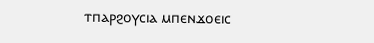ⲧⲡⲁⲣϩⲟⲩⲥⲓⲁ ⲙⲡⲉⲛϫⲟⲉⲓⲥ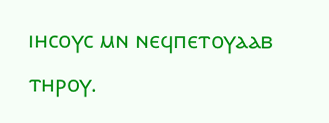ⲓⲏⲥⲟⲩⲥ ⲙⲛ ⲛⲉϥⲡⲉⲧⲟⲩⲁⲁⲃ ⲧⲏⲣⲟⲩ.